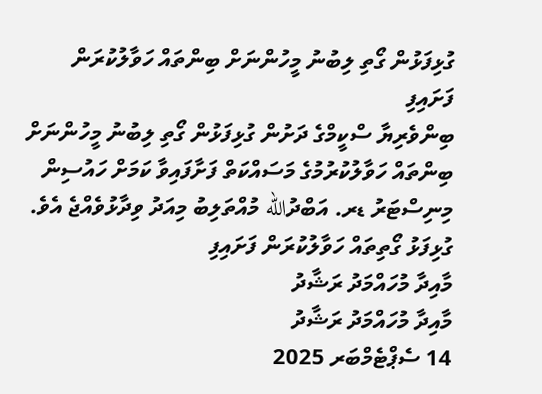ގުޅިފަޅުން ގޯތި ލިބުނު މީހުންނަށް ބިންތައް ހަވާލުކުރަން ފަށައިފި
ބިންވެރިޔާ ސްކީމްގެ ދަށުން ގުޅިފަޅުން ގޯތި ލިބުނު މީހުންނަށް ބިންތައް ހަވާލުކުރުމުގެ މަސައްކަތް ފަށާފައިވާ ކަމަށް ހައުސިން މިނިސްޓަރު ޑރ. އަބްދުالله މުއްތަލިބު މިއަދު ވިދާޅުވެއްޖެ އެވެ.
ގުޅިފަޅު ގޯތިތައް ހަވާލުކުރަން ފަށައިފި
މާއިދާ މުހައްމަދު ރަޝާދު
މާއިދާ މުހައްމަދު ރަޝާދު
14 ސެޕްޓެމްބަރ 2025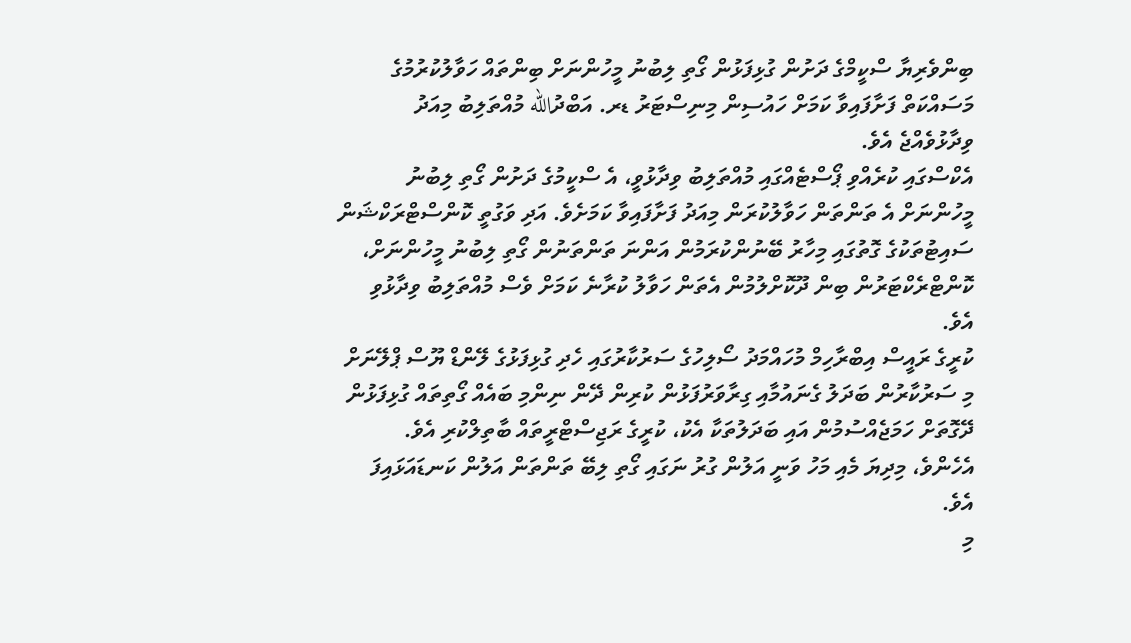ބިންވެރިޔާ ސްކީމްގެ ދަށުން ގުޅިފަޅުން ގޯތި ލިބުނު މީހުންނަށް ބިންތައް ހަވާލުކުރުމުގެ މަސައްކަތް ފަށާފައިވާ ކަމަށް ހައުސިން މިނިސްޓަރު ޑރ. އަބްދުالله މުއްތަލިބު މިއަދު ވިދާޅުވެއްޖެ އެވެ.
އެކްސްގައި ކުރެއްވި ޕޯސްޓެއްގައި މުއްތަލިބު ވިދާޅުވީ، އެ ސްކީމުގެ ދަށުން ގޯތި ލިބުނު މީހުންނަށް އެ ތަންތަން ހަވާލުކުރަން މިއަދު ފަށާފައިވާ ކަމަށެވެ. އަދި ވަގުތީ ކޮންސްޓްރަކްޝަން ސައިޓުތަކުގެ ގޮތުގައި މިހާރު ބޭނުންކުރަމުން އަންނަ ތަންތަނުން ގޯތި ލިބުނު މީހުންނަށް، ކޮންޓްރެކްޓަރުން ބިން ދޫކޮށްލުމުން އެތަން ހަވާލު ކުރާނެ ކަމަށް ވެސް މުއްތަލިބު ވިދާޅުވި އެވެ.
ކުރީގެ ރައީސް އިބްރާހިމް މުހައްމަދު ސޯލިހުގެ ސަރުކާރުގައި ހެދި ގުޅިފަޅުގެ ލޭންޑް ޔޫސް ޕްލޭނަށް މި ސަރުކާރުން ބަދަލު ގެނައުމާއި ގިރާވަރުފަޅުން ކުރިން ދޭން ނިންމި ބައެއް ގޯތިތައް ގުޅިފަޅުން ދޭގޮތަށް ހަމަޖެއްސުމުން އައި ބަދަލުތަކާ އެކު، ކުރީގެ ރަޖިސްޓްރީތައް ބާތިލްކުރި އެވެ. އެހެންވެ، މިދިޔަ މެއި މަހު ވަނީ އަލުން ގުރު ނަގައި ގޯތި ލިބޭ ތަންތަން އަލުން ކަނޑައަޅައިފަ އެވެ.
މި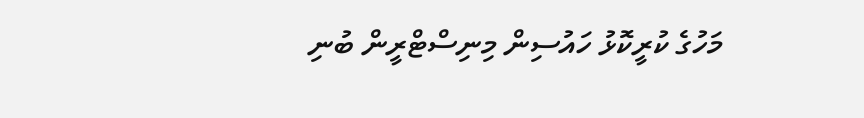މަހުގެ ކުރީކޮޅު ހައުސިން މިނިސްޓްރީން ބުނި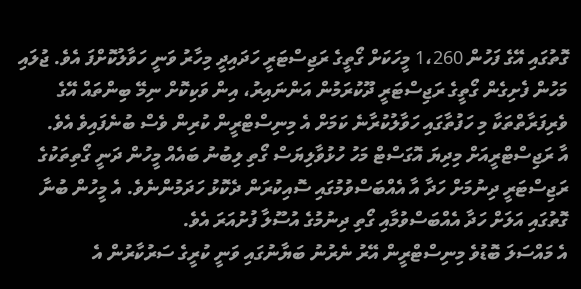ގޮތުގައި އޭގެ ފަހުން 1،260 މީހަކަށް ގޯތީގެ ރަޖިސްޓަރީ ހަދައިދީ މިހާރު ވަނީ ހަވާލުކޮށްފަ އެވެ. ޖުލައި މަހުން ފެށިގެން ގޯތީގެ ރަޖިސްޓަރީ ދޫކުރަމުން އަންނައިރު، އިން ވަކިކޮށް ނިމޭ ބިންތައް އޭގެ ވެރިފަރާތްތަކާ މި ހަފުތާގައި ހަވާލުކުރާނެ ކަމަށް އެ މިނިސްޓްރީން ކުރިން ވެސް ބުނެފައިވެ އެވެ.
އާ ރަޖިސްޓްރީއަށް މިދިޔަ އޮގަސްޓް މަހު ހުޅުވާލިޔަސް ގޯތި ލިބުނު ބައެއް މީހުން ދަނީ ގޯތިތަކުގެ ރަޖިސްޓަރީ ދިނުމަށް ހަދާ އާ އެއްބަސްވުމުގައި ސޮއިކުރަން ދެކޮޅު ހަދަމުންނެވެ. އެ މީހުން ބުނާ ގޮތުގައި އަލަށް ހަދާ އެއްބަސްވުމާއި ގޯތި ދިނުމުގެ އުސޫލާ ފުށުއަރަ އެވެ.
އެ މައްސަލަ ބޮޑުވެ މިނިސްޓްރީން އޭރު ނެރުނު ބަޔާނުގައި ވަނީ ކުރީގެ ސަރުކާރުން އެ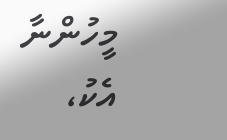މީހުންނާ އެކު،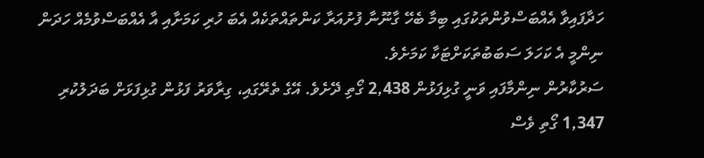ހަދާފައިވާ އެއްބަސްވުންތަކުގައި ބިމާ ބެހޭ ގާނޫނާ ފުށުއަރާ ކަންތައްތަކެއް އެބަ ހުރި ކަމަށާއި އާ އެއްބަސްވުމެއް ހަދަން ނިންމީ އެ ކަހަލަ ސަބަބުތަކަށްޓަކާ ކަމަށެވެ.
ސަރުކާރުން ނިންމާފައި ވަނީ ގުޅިފަޅުން 2,438 ގޯތި ދޭށެވެ. އޭގެ ތެރޭގައި، ގިރާވަރު ފަޅުން ގުޅިފަޅަށް ބަދަލުކުރި 1,347 ގޯތި ވެސް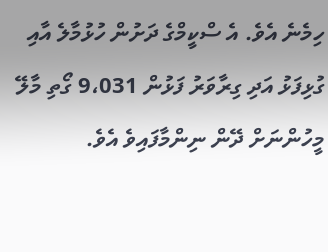ހިމެނެ އެވެ. އެ ސްކީމްގެ ދަށުން ހުޅުމާލެ އާއި ގުޅިފަޅު އަދި ގިރާވަރު ފަޅުން 9،031 ގޯތި މާލޭ މީހުންނަށް ދޭން ނިންމާފައިވެ އެވެ.